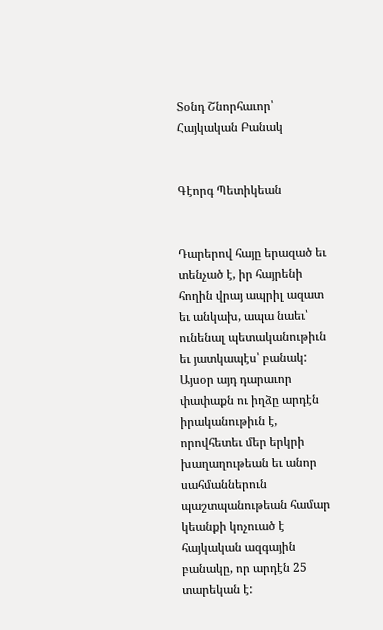Տօնդ Շնորհաւոր՝ Հայկական Բանակ


Գէորգ Պետիկեան


Դարերով հայը երազած եւ տենչած է, իր հայրենի հողին վրայ ապրիլ ազատ եւ անկախ, ապա նաեւ՝ ունենալ պետականութիւն եւ յատկապէս՝ բանակ: Այսօր այդ դարաւոր փափաքն ու իղձը արդէն իրականութիւն է, որովհետեւ մեր երկրի խաղաղութեան եւ անոր սահմաններուն պաշտպանութեան համար կեանքի կոչուած է հայկական ազգային բանակը, որ արդէն 25 տարեկան է: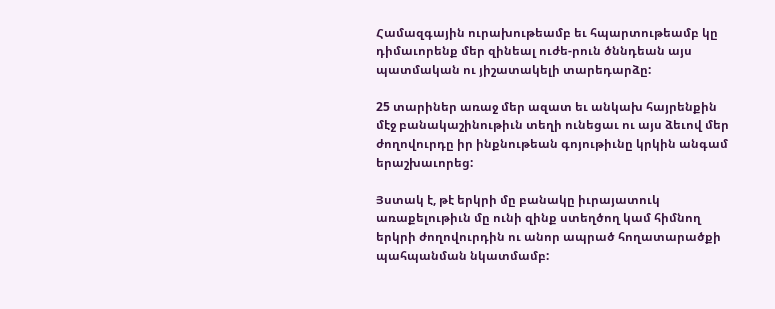Համազգային ուրախութեամբ եւ հպարտութեամբ կը դիմաւորենք մեր զինեալ ուժե-րուն ծննդեան այս պատմական ու յիշատակելի տարեդարձը:

25 տարիներ առաջ մեր ազատ եւ անկախ հայրենքին մէջ բանակաշինութիւն տեղի ունեցաւ ու այս ձեւով մեր ժողովուրդը իր ինքնութեան գոյութիւնը կրկին անգամ երաշխաւորեց:

Յստակ է, թէ երկրի մը բանակը իւրայատուկ առաքելութիւն մը ունի զինք ստեղծող կամ հիմնող երկրի ժողովուրդին ու անոր ապրած հողատարածքի պահպանման նկատմամբ: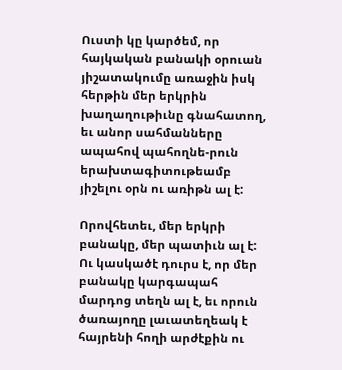Ուստի կը կարծեմ, որ հայկական բանակի օրուան յիշատակումը առաջին իսկ հերթին մեր երկրին խաղաղութիւնը գնահատող, եւ անոր սահմանները ապահով պահողնե-րուն երախտագիտութեամբ յիշելու օրն ու առիթն ալ է:

Որովհետեւ, մեր երկրի բանակը, մեր պատիւն ալ է: Ու կասկածէ դուրս է, որ մեր բանակը կարգապահ մարդոց տեղն ալ է, եւ որուն ծառայողը լաւատեղեակ է հայրենի հողի արժէքին ու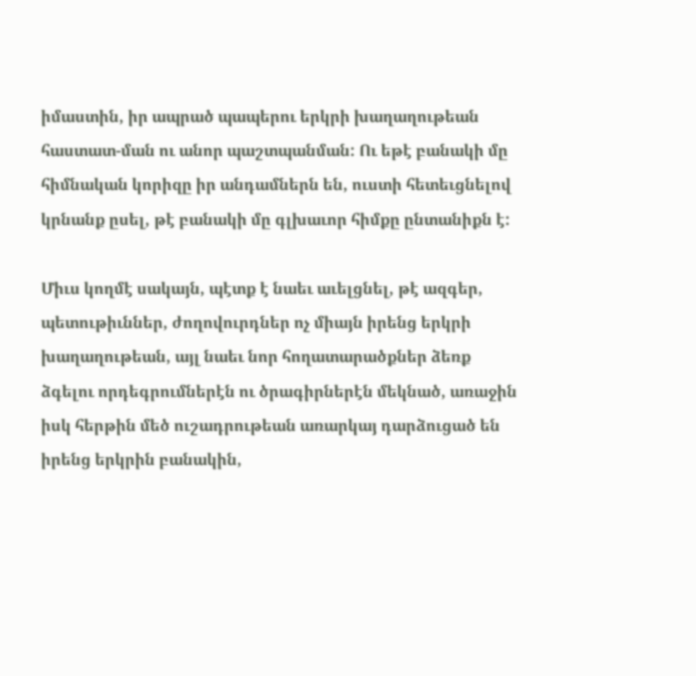իմաստին, իր ապրած պապերու երկրի խաղաղութեան հաստատ-ման ու անոր պաշտպանման: Ու եթէ բանակի մը հիմնական կորիզը իր անդամներն են, ուստի հետեւցնելով կրնանք ըսել, թէ բանակի մը գլխաւոր հիմքը ընտանիքն է:

Միւս կողմէ սակայն, պէտք է նաեւ աւելցնել, թէ ազգեր, պետութիւններ, ժողովուրդներ ոչ միայն իրենց երկրի խաղաղութեան, այլ նաեւ նոր հողատարածքներ ձեռք ձգելու որդեգրումներէն ու ծրագիրներէն մեկնած, առաջին իսկ հերթին մեծ ուշադրութեան առարկայ դարձուցած են իրենց երկրին բանակին,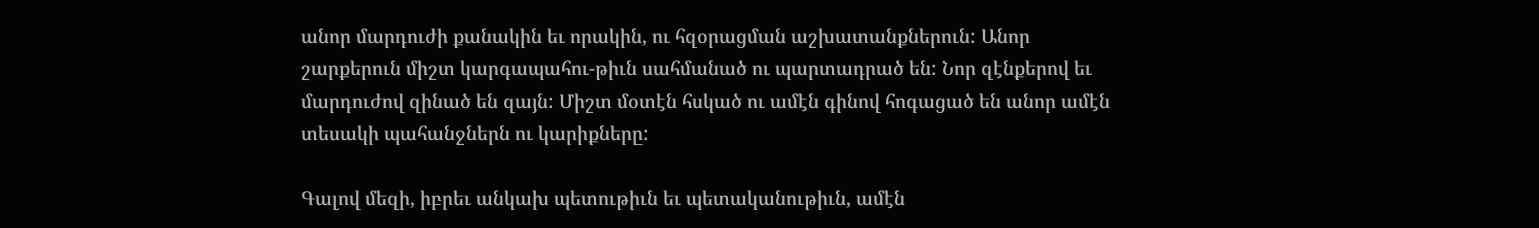անոր մարդուժի քանակին եւ որակին, ու հզօրացման աշխատանքներուն: Անոր շարքերուն միշտ կարգապահու-թիւն սահմանած ու պարտադրած են: Նոր զէնքերով եւ մարդուժով զինած են զայն: Միշտ մօտէն հսկած ու ամէն գինով հոգացած են անոր ամէն տեսակի պահանջներն ու կարիքները:

Գալով մեզի, իբրեւ անկախ պետութիւն եւ պետականութիւն, ամէն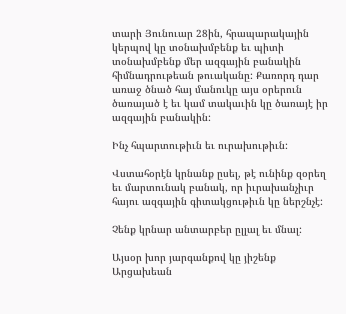տարի Յունուար 28ին, հրապարակային կերպով կը տօնախմբենք եւ պիտի տօնախմբենք մեր ազգային բանակին հիմնադրութեան թուականը: Քառորդ դար առաջ ծնած հայ մանուկը այս օրերուն ծառայած է եւ կամ տակաւին կը ծառայէ իր ազգային բանակին:

Ինչ հպարտութիւն եւ ուրախութիւն:

Վստահօրէն կրնանք ըսել, թէ ունինք զօրեղ եւ մարտունակ բանակ, որ իւրախանչիւր հայու ազգային գիտակցութիւն կը ներշնչէ:

Չենք կրնար անտարբեր ըլլալ եւ մնալ:

Այսօր խոր յարգանքով կը յիշենք Արցախեան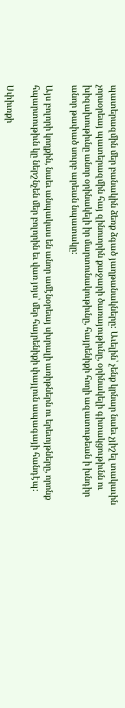պատերազմին մեր բանակին ձեռք ձգած յաղթանակները: Աւելին՝ չենք կրնար նաեւ չյիշել տակաւին չորսօրեայ պատերազմին հայ զինուորին քաջարի ծառայութիւնը, օրինակելի գիտակցութիւնն ու խիզախութիւնը անոր օրինակելի իր մարտունակութիւնը, հայրենիքի հողի ազատութեան ի խնդիր անոր թափած սուրբ արեան նպատակը:

Այս բոլորի կողքին, նաեւ անպակաս են անոր ամէնօրեայ սխրալի առիթներն ու երեւոյթները, որոնք հպարտութիւն կը ներշնչեն մեր բոլորին եւ վառ յոյս՝ մեր հայրենիքի փայլուն ապագայի հանդէպ:

Սփիւռքի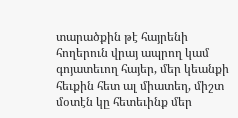տարածքին թէ հայրենի հողերուն վրայ ապրող կամ գոյատեւող հայեր, մեր կեանքի հեւքին հետ ալ միատեղ, միշտ մօտէն կը հետեւինք մեր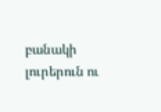բանակի լուրերուն ու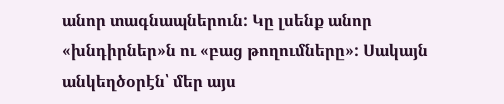անոր տագնապներուն: Կը լսենք անոր «խնդիրներ»ն ու «բաց թողումները»: Սակայն անկեղծօրէն՝ մեր այս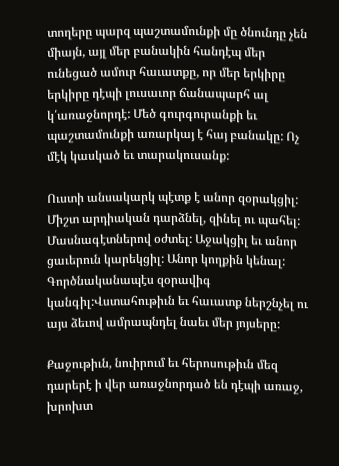տողերը պարզ պաշտամունքի մը ծնունդը չեն միայն, այլ մեր բանակին հանդէպ մեր ունեցած ամուր հաւատքը, որ մեր երկիրը երկիրը դէպի լուսաւոր ճանապարհ ալ կ՛առաջնորդէ: Մեծ գուրգուրանքի եւ պաշտամունքի առարկայ է հայ բանակը: Ոչ մէկ կասկած եւ տարակուսանք:

Ուստի անսակարկ պէտք է անոր զօրակցիլ: Միշտ արդիական դարձնել, զինել ու պահել: Մասնագէտներով օժտել: Աջակցիլ եւ անոր ցաւերուն կարեկցիլ: Անոր կողքին կենալ: Գործնականապէս զօրավիգ կանգիլ:Վստահութիւն եւ հաւատք ներշնչել ու այս ձեւով ամրապնդել նաեւ մեր յոյսերը:

Քաջութիւն, նուիրում եւ հերոսութիւն մեզ դարերէ ի վեր առաջնորդած են դէպի առաջ, խրոխտ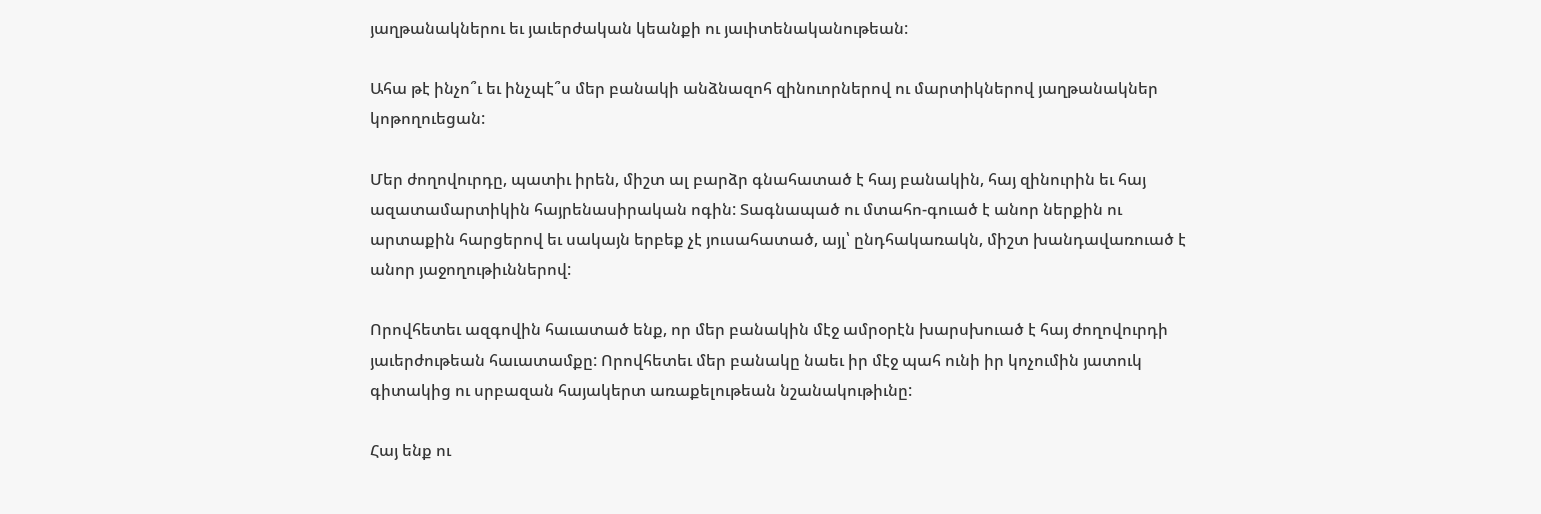յաղթանակներու եւ յաւերժական կեանքի ու յաւիտենականութեան:

Ահա թէ ինչո՞ւ եւ ինչպէ՞ս մեր բանակի անձնազոհ զինուորներով ու մարտիկներով յաղթանակներ կոթողուեցան:

Մեր ժողովուրդը, պատիւ իրեն, միշտ ալ բարձր գնահատած է հայ բանակին, հայ զինուրին եւ հայ ազատամարտիկին հայրենասիրական ոգին: Տագնապած ու մտահո-գուած է անոր ներքին ու արտաքին հարցերով եւ սակայն երբեք չէ յուսահատած, այլ՝ ընդհակառակն, միշտ խանդավառուած է անոր յաջողութիւններով:

Որովհետեւ ազգովին հաւատած ենք, որ մեր բանակին մէջ ամրօրէն խարսխուած է հայ ժողովուրդի յաւերժութեան հաւատամքը: Որովհետեւ մեր բանակը նաեւ իր մէջ պահ ունի իր կոչումին յատուկ գիտակից ու սրբազան հայակերտ առաքելութեան նշանակութիւնը:

Հայ ենք ու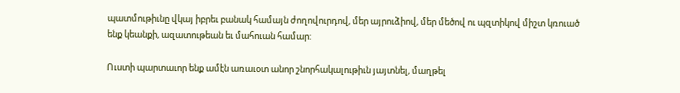պատմութիւնը վկայ իբրեւ բանակ համայն ժողովուրդով, մեր այրուձիով, մեր մեծով ու պզտիկով միշտ կռուած ենք կեանքի, ազատութեան եւ մահուան համար:

Ուստի պարտաւոր ենք ամէն առաւօտ անոր շնորհակալութիւն յայտնել, մաղթել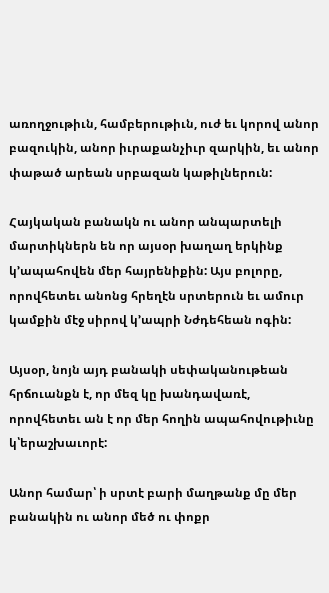առողջութիւն, համբերութիւն, ուժ եւ կորով անոր բազուկին, անոր իւրաքանչիւր զարկին, եւ անոր փաթած արեան սրբազան կաթիլներուն:

Հայկական բանակն ու անոր անպարտելի մարտիկներն են որ այսօր խաղաղ երկինք կ՚ապահովեն մեր հայրենիքին: Այս բոլորը, որովհետեւ անոնց հրեղէն սրտերուն եւ ամուր կամքին մէջ սիրով կ՚ապրի Նժդեհեան ոգին:

Այսօր, նոյն այդ բանակի սեփականութեան հրճուանքն է, որ մեզ կը խանդավառէ, որովհետեւ ան է որ մեր հողին ապահովութիւնը կ՝երաշխաւորէ:

Անոր համար՝ ի սրտէ բարի մաղթանք մը մեր բանակին ու անոր մեծ ու փոքր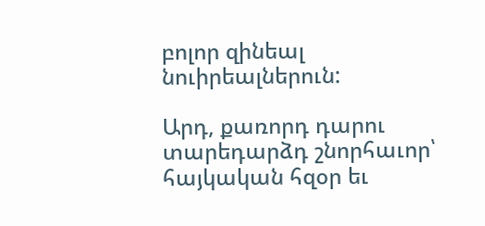բոլոր զինեալ նուիրեալներուն:

Արդ, քառորդ դարու տարեդարձդ շնորհաւոր՝ հայկական հզօր եւ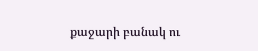քաջարի բանակ ու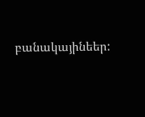բանակայինեեր: